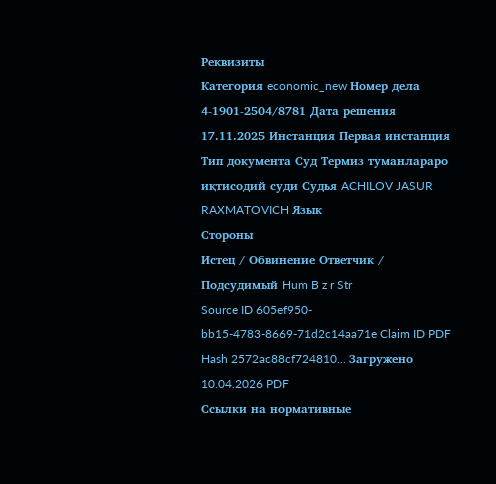Реквизиты
Категория economic_new Номер дела 4-1901-2504/8781 Дата решения 17.11.2025 Инстанция Первая инстанция Тип документа Суд Термиз туманлараро иқтисодий суди Судья ACHILOV JASUR RAXMATOVICH Язык
Стороны
Истец / Обвинение Ответчик / Подсудимый Hum B z r Str
Source ID 605ef950-bb15-4783-8669-71d2c14aa71e Claim ID PDF Hash 2572ac88cf724810... Загружено 10.04.2026 PDF
Ссылки на нормативные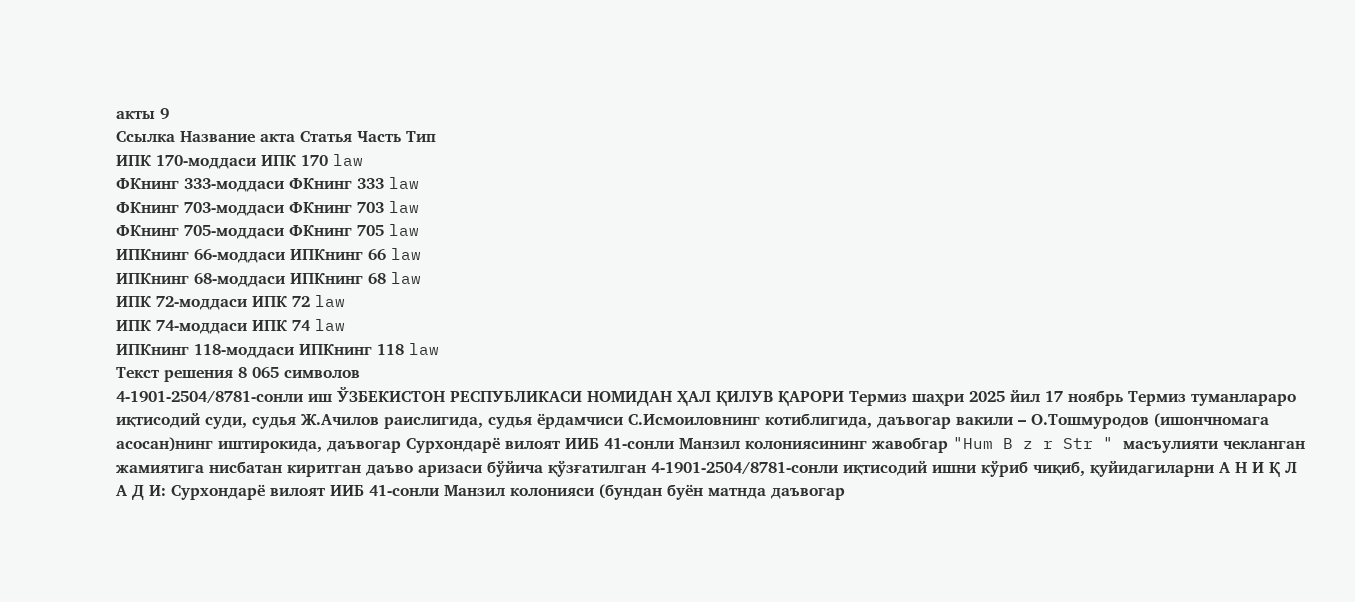акты 9
Ссылка Название акта Статья Часть Тип
ИПК 170-моддаси ИПК 170 law
ФКнинг 333-моддаси ФКнинг 333 law
ФКнинг 703-моддаси ФКнинг 703 law
ФКнинг 705-моддаси ФКнинг 705 law
ИПКнинг 66-моддаси ИПКнинг 66 law
ИПКнинг 68-моддаси ИПКнинг 68 law
ИПК 72-моддаси ИПК 72 law
ИПК 74-моддаси ИПК 74 law
ИПКнинг 118-моддаси ИПКнинг 118 law
Текст решения 8 065 символов
4-1901-2504/8781-сонли иш ЎЗБЕКИСТОН РЕСПУБЛИКАСИ НОМИДАН ҲАЛ ҚИЛУВ ҚАРОРИ Термиз шаҳри 2025 йил 17 ноябрь Термиз туманлараро иқтисодий суди, судья Ж.Ачилов раислигида, судья ёрдамчиси С.Исмоиловнинг котиблигида, даъвогар вакили – О.Тошмуродов (ишончномага асосан)нинг иштирокида, даъвогар Сурхондарё вилоят ИИБ 41-сонли Манзил колониясининг жавобгар "Hum B z r Str " масъулияти чекланган жамиятига нисбатан киритган даъво аризаси бўйича қўзғатилган 4-1901-2504/8781-сонли иқтисодий ишни кўриб чиқиб, қуйидагиларни А Н И Қ Л А Д И: Сурхондарё вилоят ИИБ 41-сонли Манзил колонияси (бундан буён матнда даъвогар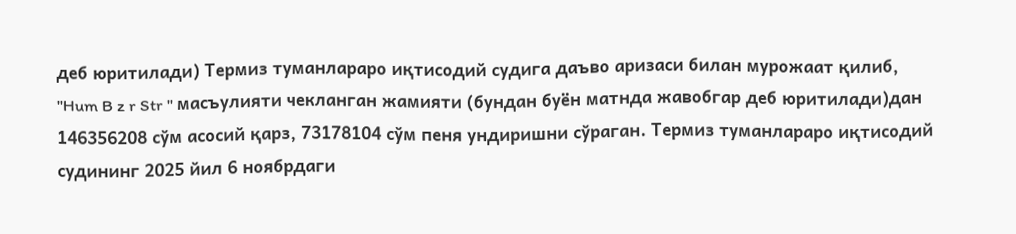деб юритилади) Термиз туманлараро иқтисодий судига даъво аризаси билан мурожаат қилиб, "Hum B z r Str " масъулияти чекланган жамияти (бундан буён матнда жавобгар деб юритилади)дан 146356208 сўм асосий қарз, 73178104 сўм пеня ундиришни сўраган. Термиз туманлараро иқтисодий судининг 2025 йил 6 ноябрдаги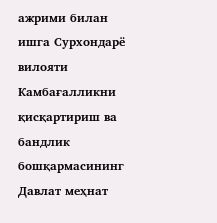ажрими билан ишга Сурхондарё вилояти Камбағалликни қисқартириш ва бандлик бошқармасининг Давлат меҳнат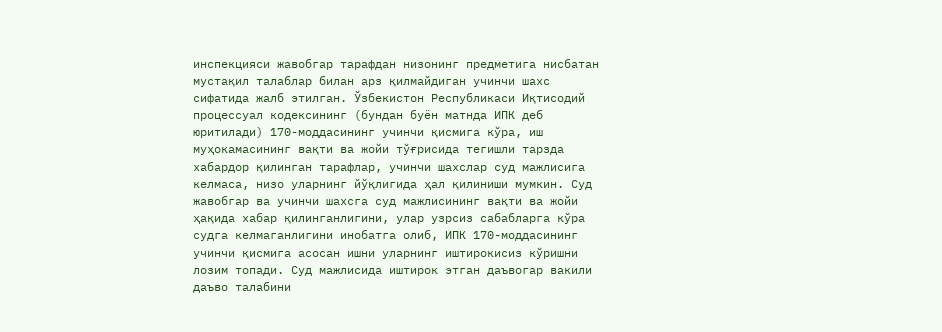инспекцияси жавобгар тарафдан низонинг предметига нисбатан мустақил талаблар билан арз қилмайдиган учинчи шахс сифатида жалб этилган. Ўзбекистон Республикаси Иқтисодий процессуал кодексининг (бундан буён матнда ИПК деб юритилади) 170-моддасининг учинчи қисмига кўра, иш муҳокамасининг вақти ва жойи тўғрисида тегишли тарзда хабардор қилинган тарафлар, учинчи шахслар суд мажлисига келмаса, низо уларнинг йўқлигида ҳал қилиниши мумкин. Суд жавобгар ва учинчи шахсга суд мажлисининг вақти ва жойи ҳақида хабар қилинганлигини, улар узрсиз сабабларга кўра судга келмаганлигини инобатга олиб, ИПК 170-моддасининг учинчи қисмига асосан ишни уларнинг иштирокисиз кўришни лозим топади. Суд мажлисида иштирок этган даъвогар вакили даъво талабини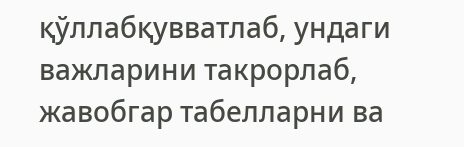қўллабқувватлаб, ундаги важларини такрорлаб, жавобгар табелларни ва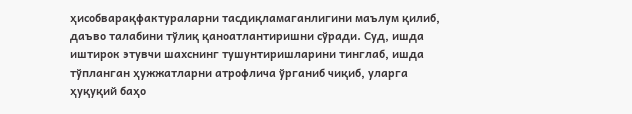ҳисобварақфактураларни тасдиқламаганлигини маълум қилиб, даъво талабини тўлиқ қаноатлантиришни сўради. Суд, ишда иштирок этувчи шахснинг тушунтиришларини тинглаб, ишда тўпланган ҳужжатларни атрофлича ўрганиб чиқиб, уларга ҳуқуқий баҳо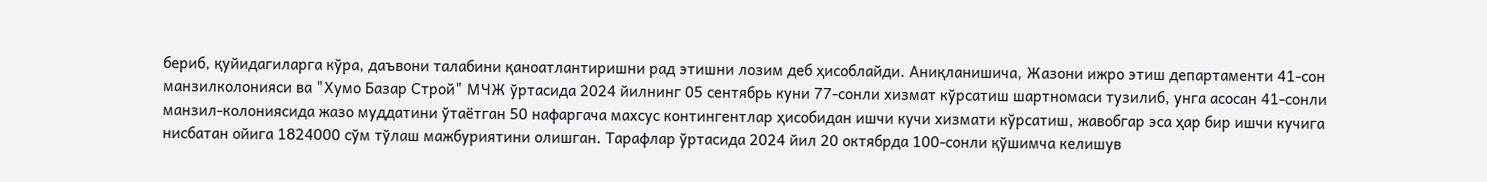бериб, қуйидагиларга кўра, даъвони талабини қаноатлантиришни рад этишни лозим деб ҳисоблайди. Аниқланишича, Жазони ижро этиш департаменти 41-сон манзилколонияси ва "Хумо Базар Строй" МЧЖ ўртасида 2024 йилнинг 05 сентябрь куни 77-сонли хизмат кўрсатиш шартномаси тузилиб, унга асосан 41-сонли манзил-колониясида жазо муддатини ўтаётган 50 нафаргача махсус контингентлар ҳисобидан ишчи кучи хизмати кўрсатиш, жавобгар эса ҳар бир ишчи кучига нисбатан ойига 1824000 сўм тўлаш мажбуриятини олишган. Тарафлар ўртасида 2024 йил 20 октябрда 100-сонли қўшимча келишув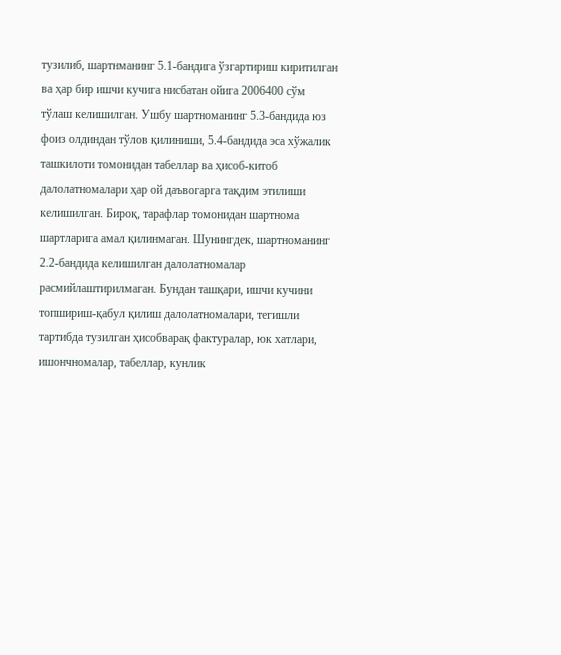тузилиб, шартнманинг 5.1-бандига ўзгартириш киритилган ва ҳар бир ишчи кучига нисбатан ойига 2006400 сўм тўлаш келишилган. Ушбу шартноманинг 5.3-бандида юз фоиз олдиндан тўлов қилиниши, 5.4-бандида эса хўжалик ташкилоти томонидан табеллар ва ҳисоб-китоб далолатномалари ҳар ой даъвогарга тақдим этилиши келишилган. Бироқ, тарафлар томонидан шартнома шартларига амал қилинмаган. Шунингдек, шартноманинг 2.2-бандида келишилган далолатномалар расмийлаштирилмаган. Бундан ташқари, ишчи кучини топшириш-қабул қилиш далолатномалари, тегишли тартибда тузилган ҳисобварақ фактуралар, юк хатлари, ишончномалар, табеллар, кунлик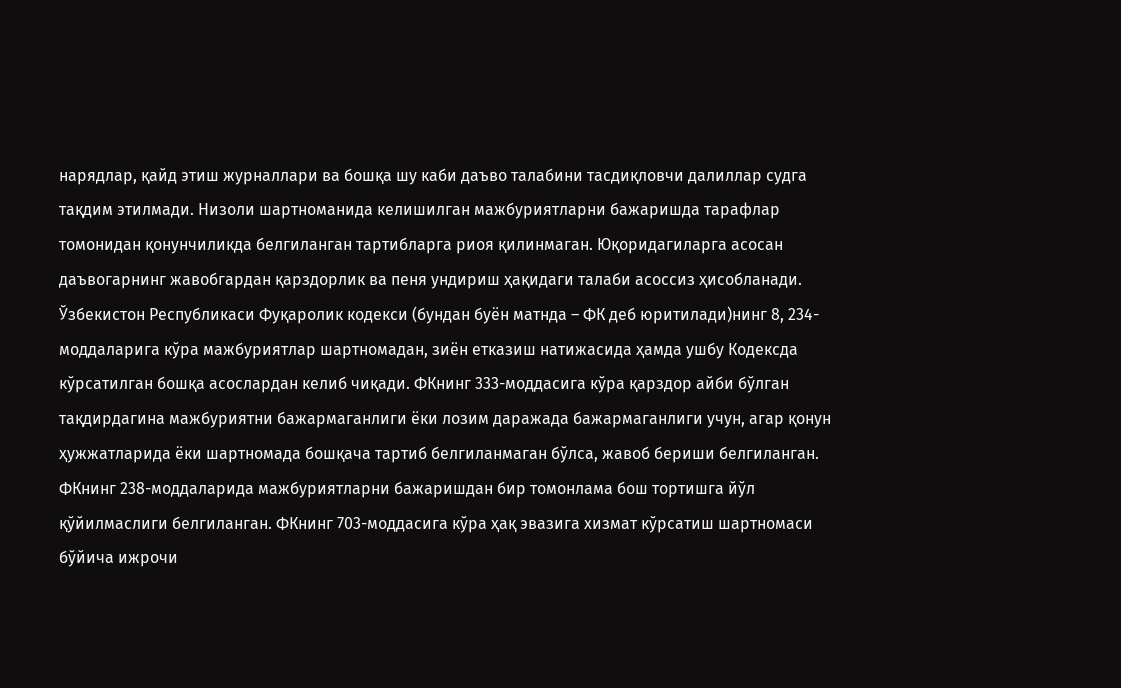нарядлар, қайд этиш журналлари ва бошқа шу каби даъво талабини тасдиқловчи далиллар судга тақдим этилмади. Низоли шартноманида келишилган мажбуриятларни бажаришда тарафлар томонидан қонунчиликда белгиланган тартибларга риоя қилинмаган. Юқоридагиларга асосан даъвогарнинг жавобгардан қарздорлик ва пеня ундириш ҳақидаги талаби асоссиз ҳисобланади. Ўзбекистон Республикаси Фуқаролик кодекси (бундан буён матнда – ФК деб юритилади)нинг 8, 234-моддаларига кўра мажбуриятлар шартномадан, зиён етказиш натижасида ҳамда ушбу Кодексда кўрсатилган бошқа асослардан келиб чиқади. ФКнинг 333-моддасига кўра қарздор айби бўлган тақдирдагина мажбуриятни бажармаганлиги ёки лозим даражада бажармаганлиги учун, агар қонун ҳужжатларида ёки шартномада бошқача тартиб белгиланмаган бўлса, жавоб бериши белгиланган. ФКнинг 238-моддаларида мажбуриятларни бажаришдан бир томонлама бош тортишга йўл қўйилмаслиги белгиланган. ФКнинг 703-моддасига кўра ҳақ эвазига хизмат кўрсатиш шартномаси бўйича ижрочи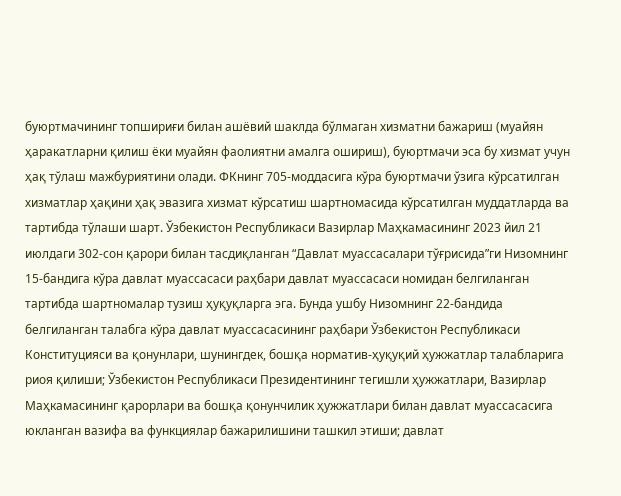буюртмачининг топшириғи билан ашёвий шаклда бўлмаган хизматни бажариш (муайян ҳаракатларни қилиш ёки муайян фаолиятни амалга ошириш), буюртмачи эса бу хизмат учун ҳақ тўлаш мажбуриятини олади. ФКнинг 705-моддасига кўра буюртмачи ўзига кўрсатилган хизматлар ҳақини ҳақ эвазига хизмат кўрсатиш шартномасида кўрсатилган муддатларда ва тартибда тўлаши шарт. Ўзбекистон Республикаси Вазирлар Маҳкамасининг 2023 йил 21 июлдаги 302-сон қарори билан тасдиқланган “Давлат муассасалари тўғрисида”ги Низомнинг 15-бандига кўра давлат муассасаси раҳбари давлат муассасаси номидан белгиланган тартибда шартномалар тузиш ҳуқуқларга эга. Бунда ушбу Низомнинг 22-бандида белгиланган талабга кўра давлат муассасасининг раҳбари Ўзбекистон Республикаси Конституцияси ва қонунлари, шунингдек, бошқа норматив-ҳуқуқий ҳужжатлар талабларига риоя қилиши; Ўзбекистон Республикаси Президентининг тегишли ҳужжатлари, Вазирлар Маҳкамасининг қарорлари ва бошқа қонунчилик ҳужжатлари билан давлат муассасасига юкланган вазифа ва функциялар бажарилишини ташкил этиши; давлат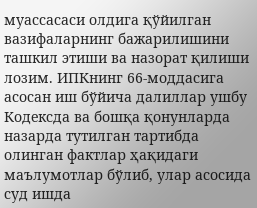муассасаси олдига қўйилган вазифаларнинг бажарилишини ташкил этиши ва назорат қилиши лозим. ИПКнинг 66-моддасига асосан иш бўйича далиллар ушбу Кодексда ва бошқа қонунларда назарда тутилган тартибда олинган фактлар ҳақидаги маълумотлар бўлиб, улар асосида суд ишда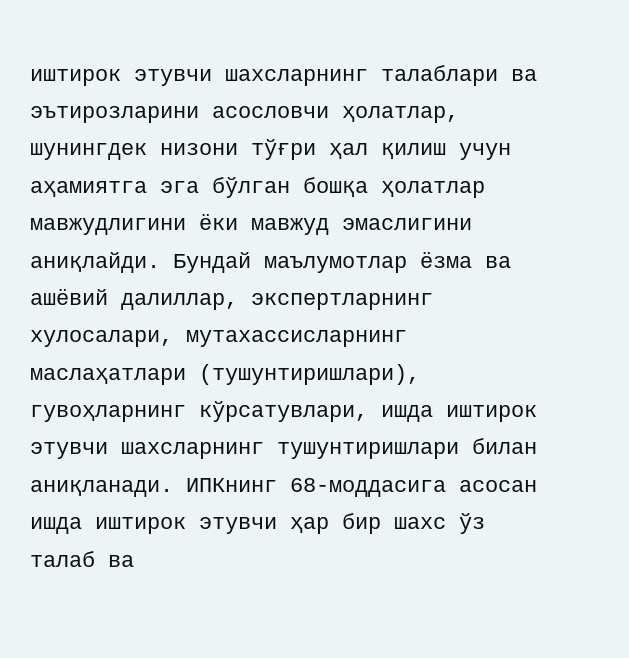иштирок этувчи шахсларнинг талаблари ва эътирозларини асословчи ҳолатлар, шунингдек низони тўғри ҳал қилиш учун аҳамиятга эга бўлган бошқа ҳолатлар мавжудлигини ёки мавжуд эмаслигини аниқлайди. Бундай маълумотлар ёзма ва ашёвий далиллар, экспертларнинг хулосалари, мутахассисларнинг маслаҳатлари (тушунтиришлари), гувоҳларнинг кўрсатувлари, ишда иштирок этувчи шахсларнинг тушунтиришлари билан аниқланади. ИПКнинг 68-моддасига асосан ишда иштирок этувчи ҳар бир шахс ўз талаб ва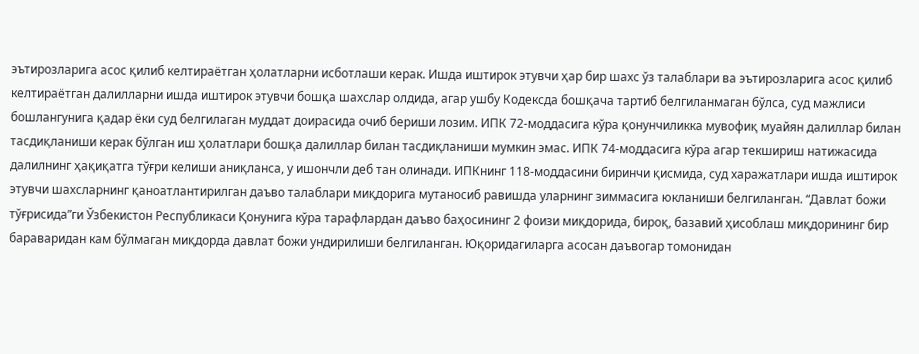эътирозларига асос қилиб келтираётган ҳолатларни исботлаши керак. Ишда иштирок этувчи ҳар бир шахс ўз талаблари ва эътирозларига асос қилиб келтираётган далилларни ишда иштирок этувчи бошқа шахслар олдида, агар ушбу Кодексда бошқача тартиб белгиланмаган бўлса, суд мажлиси бошлангунига қадар ёки суд белгилаган муддат доирасида очиб бериши лозим. ИПК 72-моддасига кўра қонунчиликка мувофиқ муайян далиллар билан тасдиқланиши керак бўлган иш ҳолатлари бошқа далиллар билан тасдиқланиши мумкин эмас. ИПК 74-моддасига кўра агар текшириш натижасида далилнинг ҳақиқатга тўғри келиши аниқланса, у ишончли деб тан олинади. ИПКнинг 118-моддасини биринчи қисмида, суд харажатлари ишда иштирок этувчи шахсларнинг қаноатлантирилган даъво талаблари миқдорига мутаносиб равишда уларнинг зиммасига юкланиши белгиланган. “Давлат божи тўғрисида”ги Ўзбекистон Республикаси Қонунига кўра тарафлардан даъво баҳосининг 2 фоизи миқдорида, бироқ, базавий ҳисоблаш миқдорининг бир бараваридан кам бўлмаган миқдорда давлат божи ундирилиши белгиланган. Юқоридагиларга асосан даъвогар томонидан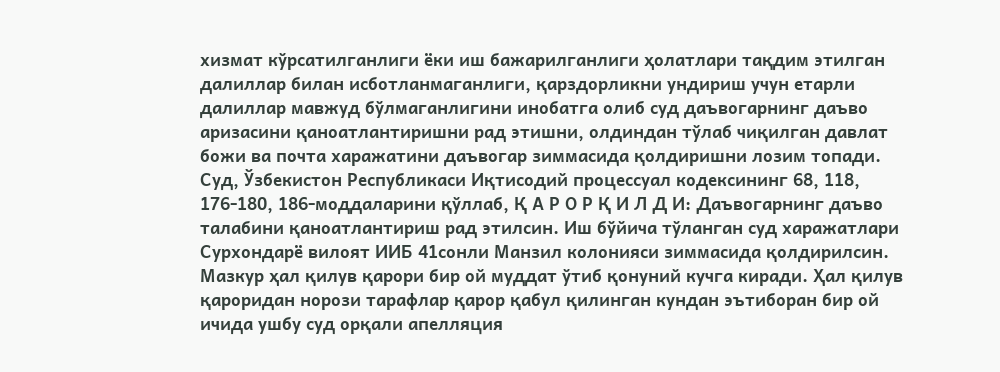хизмат кўрсатилганлиги ёки иш бажарилганлиги ҳолатлари тақдим этилган далиллар билан исботланмаганлиги, қарздорликни ундириш учун етарли далиллар мавжуд бўлмаганлигини инобатга олиб суд даъвогарнинг даъво аризасини қаноатлантиришни рад этишни, олдиндан тўлаб чиқилган давлат божи ва почта харажатини даъвогар зиммасида қолдиришни лозим топади. Суд, Ўзбекистон Республикаси Иқтисодий процессуал кодексининг 68, 118, 176-180, 186-моддаларини қўллаб, Қ А Р О Р Қ И Л Д И: Даъвогарнинг даъво талабини қаноатлантириш рад этилсин. Иш бўйича тўланган суд харажатлари Сурхондарё вилоят ИИБ 41сонли Манзил колонияси зиммасида қолдирилсин. Мазкур ҳал қилув қарори бир ой муддат ўтиб қонуний кучга киради. Ҳал қилув қароридан норози тарафлар қарор қабул қилинган кундан эътиборан бир ой ичида ушбу суд орқали апелляция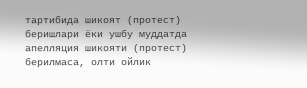тартибида шикоят (протест) беришлари ёки ушбу муддатда апелляция шикояти (протест) берилмаса, олти ойлик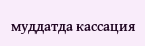муддатда кассация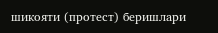шикояти (протест) беришлари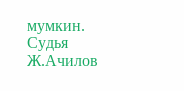мумкин. Судья Ж.Ачилов